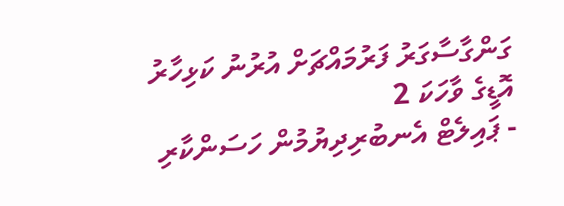ގަންގާސާގަރު ފަރުމައްޗަށް އުރުނު ކަޅިހާރު އޮޑީގެ ވާހަކަ 2
- ޕައިލެޓް އެނބުރިދިޔުމުން ހަސަންކާރި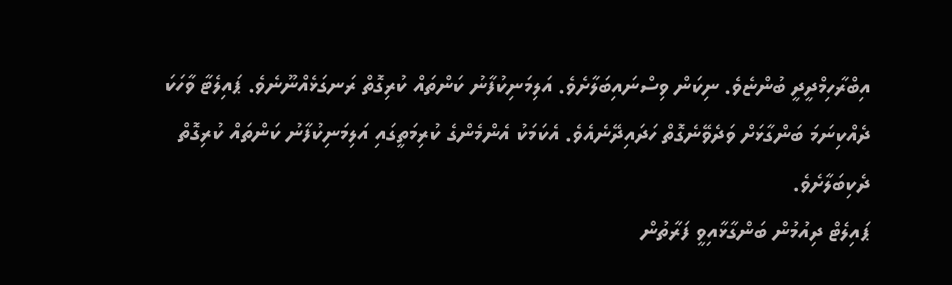އިބްރާހިމްދީދީ ބުންޏެވެ. ނިކަން ވިސްނައިބަލާށެވެ. އަލިމަނިކުފާނު ކަންތައް ކުރިގޮތް ރަނގަޅެއްނޫނެވެ. ޕައިލެޓާ ވާހަކަ ދެއްކިނަމަ ބަންގާޅަށް ވަދެވޭނެގޮތް ހަދައިދޭނެއެވެ. އެކަމަކު އެންމެންގެ ކުރިމަތީގައި އަލިމަނިކުފާނު ކަންތައް ކުރިގޮތް ދެކިބަލާށެވެ.
ޕައިލެޓް ދިއުމުން ބަންގާޅާއިވީ ފަރާތުން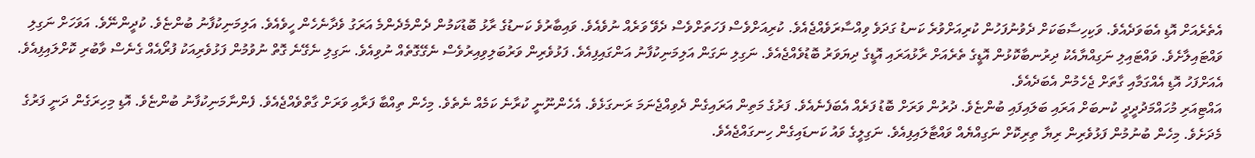އެތެރެއަށް އޮޑި އެބަވަދެއެވެ. ވަކިހިސާބަކަށް ދެވުނުފަހުން ކުރިއަށްވުރެ ކަނޑު ގަދަވެ ވިއްސާރަވެއްޖެއެވެ. ކުރިއަށްވެސް ފަހަތަށްވެސް ދެވޭ ވަރެއް ނުވެއެވެ. ވައިބާރުވެ ކަނޑުގެ ރާޅު ބޮޑުކަމުން ދެންމެދެންމެ އަރަގު ވެދާނެހެން ހީވެއެވެ. އަލިމަނިކުފާނު ބުންޏެވެ. ކުދީންނޭވެ. އަވަހަށް ނަގިލި ވައްޓައިލާށެވެ. ވައްޓައިލި ނަގިއްޔާއެކު ދިރުނބާކޮޅުން އޮޑީގެ ތެރެއަށް ރާޅުއަރައި އޮޑީގެ ދިޔަވަރު ބޮޑުވެއްޖެއެވެ. ނަގިލި ނަގަން އަލިމަނިކުފާނު އަންގައިފިއެވެ. ފަޅުވެރިން ވަރުބަލިވިއިރުވެސް ނެގޭގޮތެއް ނުވިއެވެ. ނަގިލި ނެގޭނެ ގޮތް ނުވުމުން ފަޅުވެރިއަކު ފުރޯއެއް ގެނެސް ވާބުރި ކޮށްލައިފިއެވެ. އެއަށްފަހު އޮޑި އެއްގަމާއި ގާތަށް ޖެހެމުން އެބަދެއެވެ.
އައްޓިއަރި މުހައްމަދުދީދީ ކުނބަށް އަރައި ބަލައިފައި ބުންޏެވެ. ދުރުން ވަރަށް ބޮޑު ފަރެއް އެބަފެނެއެވެ. ފަރުގެ މަތިން އަރައިގެން ދެވިއްޖެނަމަ ރަނގަޅެވެ. އެހެންނޫނީ ކުރާނެ ކަމެއް ނެތެވެ. މިހެން ތިއްބާ ފަރާއި ވަރަށް ގާތްވެއްޖެއެވެ. ފެންނާމަނިކުފާނު ބުންޏެވެ. އޮޑި މިހިރަގެން ދަނީ ފަރުގެ މެދަށެވެ. މިހެން ބުނުމުން ފަޅުވެރިން ރިޔާ ތިރިކޮށް ނަގިއްޔެއް ވައްޓާލައިފިއެވެ. ނަގިލީގެ ވައު ކަނޑައިގެން ހިނގައްޖެއެވެ.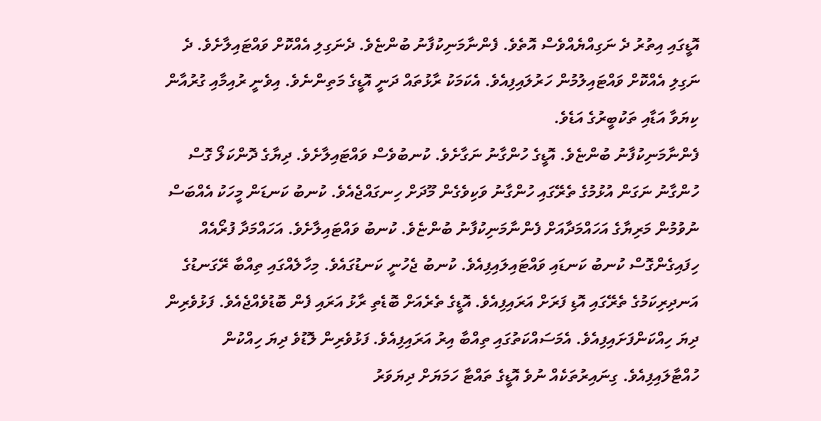އޮޑީގައި އިތުރު ދެ ނަގިއްޔެއްވެސް އޮތެވެ. ފެންނާމަނިކުފާނު ބުންޏެވެ. ދެނަގިލި އެއްކޮށް ވައްޓައިލާށެވެ. ދެ ނަގިލި އެއްކޮށް ވައްޓައިލުމުން ހަރުލައިފިއެވެ. އެކަމަކު ރާޅުތައް ދަނީ އޮޑީގެ މަތިންނެވެ. އިވެނީ ރުއިމާއި ގުރުއާން ކިޔަވާ އަޑާއި ތަކުބީރުގެ އަޑެވެ.
ފެންނާމަނިކުފާނު ބުންޏެވެ. އޮޑީގެ ހުންގާނު ނަގާށެވެ. ކުނބުވެސް ވައްޓައިލާށެވެ. ދިޔާގެ ދޮންކަލޯ ގޮސް ހުންގާނު ނަގަން އުޅުމުގެ ތެރޭގައި ހުންގާނު ވަކިވެގެން މޫދަށް ހިނގައްޖެއެވެ. ކުނބު ކަނޑަން މީހަކު އެއްބަސް ނުވުމުން މަރިޔާގެ އަހައްމަދާއަށް ފެންނާމަނިކުފާނު ބުންޏެވެ. ކުނބު ވައްޓައިލާށެވެ. އަހައްމަދާ ފުރޯއެއް ހިފައިގެންގޮސް ކުނބު ކަނޑައި ވައްޓައިލައިފިއެވެ. ކުނބު ޖެހުނީ ކަނޑުގައެވެ. މިހާލެއްގައި ތިއްބާ ރޭގަނޑުގެ އަނދިރިކަމުގެ ތެރޭގައި އޮޑި ފަރަށް އަރައިފިއެވެ. އޮޑީގެ ތެރެއަށް ބޮޑެތި ރާޅު އަރައި ފެން ބޮޑުވެއްޖެއެވެ. ފަޅުވެރިން ދިޔަ ހިއްކަންފަށައިފިއެވެ. އެމަސައްކަތުގައި ތިއްބާ އިރު އަރައިފިއެވެ. ފަޅުވެރިން ލޮޑުވެ ދިޔަ ހިއްކުން ހުއްޓާލައިފިއެވެ. ގިނައިރުތަކެއް ނުވެ އޮޑީގެ ތައްޓާ ހަމަޔަށް ދިޔަވަރު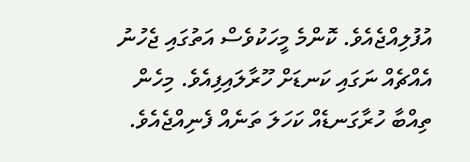އުފުލިއްޖެއެވެ. ކޮންމެ މީހަކުވެސް އަތުގައި ޖެހުނު އެއްޗެއް ނަގައި ކަނޑަށް ހޫރާލައިފިއެވެ. މިހެން ތިއްބާ ހުރާގަނޑެއް ކަހަލަ ތަނެއް ފެނިއްޖެއެވެ.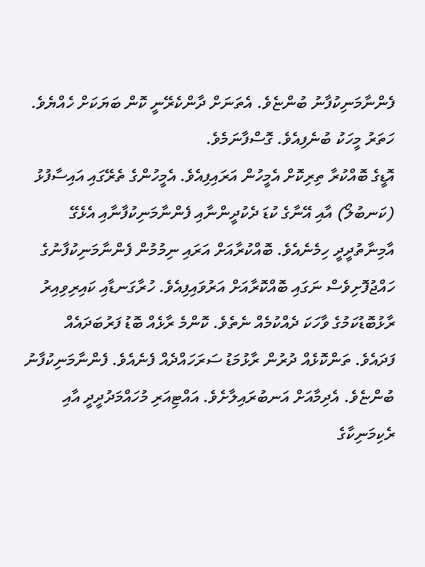ފެންނާމަނިކުފާނު ބުންޏެވެ. އެތަނަށް ދާންކެރޭނީ ކޮން ބަޔަކަށް ހެއްޔެވެ. ހަތަރު މީހަކު ބުނެފިއެވެ. ގޮސްފާނަމެވެ.
އޮޑީގެ ބޮއްކުރާ ތިރިކޮށް އެމީހުން އަރައިފިއެވެ. އެމީހުންގެ ތެރޭގައި އައިސާފުޅު (ކަނބުލޯ) އާއި އޭނާގެ ކުޑަ ދެކުދީންނާއި ފެންނާމަނިކުފާނާއި އެޅެގޭ އާމިނާތުދީދީ ހިމެނެއެވެ. ބޮއްކުރާއަށް އަރައި ނިމުމުން ފެންނާމަނިކުފާނުގެ ހައްޖުފޮށިވެސް ނަގައި ބޮއްކޮރާއަށް އަރުވައިފިއެވެ. ހުރާގަނޑާއި ކައިރިވިއިރު ރާޅުބޮޑުކަމުގެ ވާހަކަ ދެއްކުމެއް ނެތެވެ. ކޮންމެ ރާޅެއް ބޮޑު ފަރުބަދައެއް ފަދައެވެ. ތަންކޮޅެއް ދުރުން ރާޅުމަޑު ސަރަހައްދެއް ފެނެއެވެ. ފެންނާމަނިކުފާނު ބުންޏެވެ. އެދިމާއަށް އަނބުރައިލާށެވެ. އައްޓިއަރި މުހައްމަދުދީދީ އާއި ރެކިމަނިކާގެ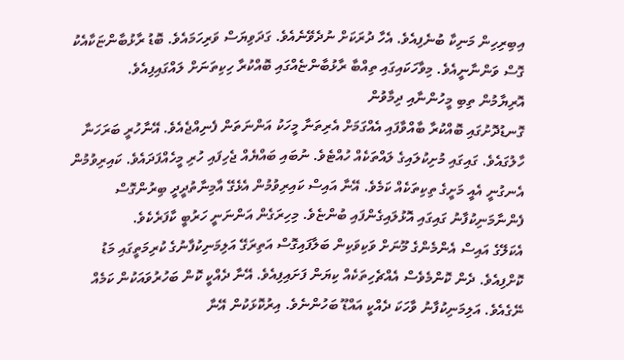އިބިރިހިން މަނިކާ ބުނެފިއެވެ. އެހާ ދުރަކަށް ނުދެވޭނެއެވެ. ގަދަވިޔަސް ވަރިހަމައެވެ. ބޮޑު ރާޅުބާންޏަކާއެކު ގޮސް ވަންނާނީއެވެ. މިވާހަކައިގައި ތިއްބާ ރާޅުބާންޏެއްގައި ބޮއްކުރާ ހިކިތަނަށް ލައްގައިފިއެވެ.
އޮރިޔާމުން ތިބި މީހުންނާއި ދިމާވުން
ގޮނޑުދޮށުގައި ބޮއްކުރާ ބާއްވާފައި އެއްގަމަށް އެރިތަނާ މީހަކު އަންނަތަން ފެނިއްޖެއެވެ. އޭނާހުރީ ބަރަހަނާ ހާލުގައެވެ. ގައިގައި މުށިކުލައިގެ ލައްތަކެއް ހުއްޓެވެ. ނުބައި ބައްޔެއް ޖެހިފައި ހުރި މީހެއްފަދައެވެ. ކައިރިވުމުން އެނގުނީ އެއީ މަށީގެ ތިކިތަކެއް ކަމެވެ. އޭނާ އައިސް ކައިރިވުމުން އެޅެގޭ އާމިނާތުދީދީ ބިރުންގޮސް ފެންނާމަނިކުފާނު ގައިގައި އޮޅުލައިގެންފައި ބުންޏެވެ. މިހިރަގެން އަންނަނީ ހަރުބީ ކާފަރެކެވެ.
އެކަލޭގެ އައިސް އެންމެންގެ މޫނަށް ވަކިވަކިން ބަލާފައިގޮސް އަތިރަގޭ އަލިމަނިކުފާނުގެ ކުރިމަތީގައި މަޑު ކޮށްފިއެވެ. ދެން ކޮންމެވެސް އެއްޗެހިތަކެއް ކިޔަން ފަށައިފިއެވެ. އޭނާ ދެއްކީ ކޮން ބަހުރުވައަކުން ކަމެއް ނޭގެއެވެ. އަލިމަނިކުފާނު ވާހަކަ ދެއްކީ އައްޑޫ ބަހުންނެވެ. އިރުކޮޅަކުން އޭނާ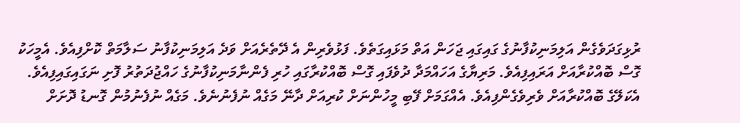ރުޅިގަދަވެގެން އަލިމަނިކުފާނުގެ ގައިގައި ޖަހަން އަތް މަޅައިގަތެވެ. ފަޅުވެރިން އެ ދޭތެރެއަށް ވަދެ އަލިމަނިކުފާނު ސަލާމަތް ކޮށްފިއެވެ. އެމީހަކު ގޮސް ބޮއްކުރާއަށް އަރައިފިއެވެ. މަރިޔާގެ އަހައްމަދާ ދުވެފައި ގޮސް ބޮއްކުރާގައި ހުރި ފެންނާމަނިކުފާނުގެ ހައްޖުދަތުރު ފޮށި ނަގައިގައިފިއެވެ. އެކަލޭގެ ބޮއްކުރާއަށް ވެރިވެގެންފިއެވެ. އެއްގަމަށް ފޭބި މީހުންނަށް ކުރިއަށް ދާނޭ މަގެއް ނުފެނުނެވެ. މަގެއް ނުފެނުމުން ގޮނޑު ދޮށަށް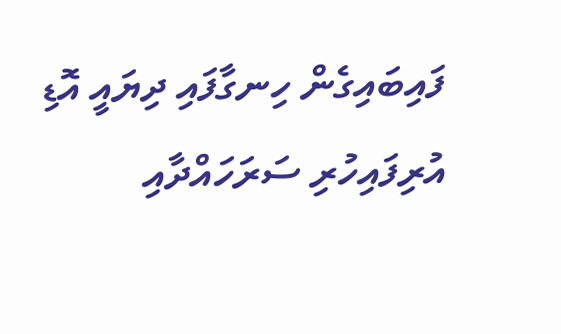ފައިބައިގެން ހިނގާފައި ދިޔައީ އޮޑި އުރިފައިހުރި ސަރަހައްދާއި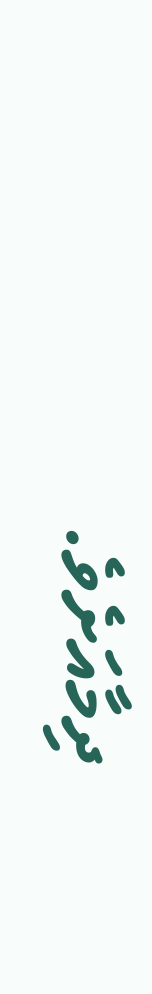ދިމާއަށެވެ.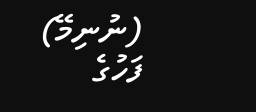(ނުނިމޭ)
ފަހުގެ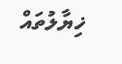ޚިޔާލުތައް